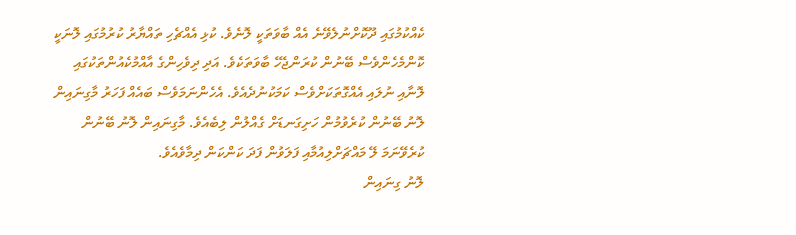ކެއްކުމުގައި ދޫކޮށްނުލެވޭނެ އެއް ބާވަތަކީ ލޮނެވެ. ކުޅި އެއްޗެހި ތައްޔާރު ކުރުމުގައި ލޮނަކީ ކޮންމެހެންވެސް ބޭނުން ކުރަންޖެހޭ ބާވަތަކެވެ. އަދި ދިވެހިންގެ އާއްމުކެއުންތަކުގައި ލޮނާއި ނުލައި އެއްގޮތަކަށްވެސް ކަމަކުނުދެއެވެ. އެހެންނަމަވެސް ބައެއް ފަހަރު މާގިނައިން ލޮނު ބޭނުން ކުރެވުމުން ހަށިގަނޑަށް ގެއްލުން ލިބެއެވެ. މާގިނައިން ލޮނު ބޭނުން ކުރެވޭނަމަ ލޭ މައްޗަށްލިއުމާއި ފަލަވުން ފަދަ ކަންކަން ދިމާވެއެވެ.
ލޮނު ގިނައިން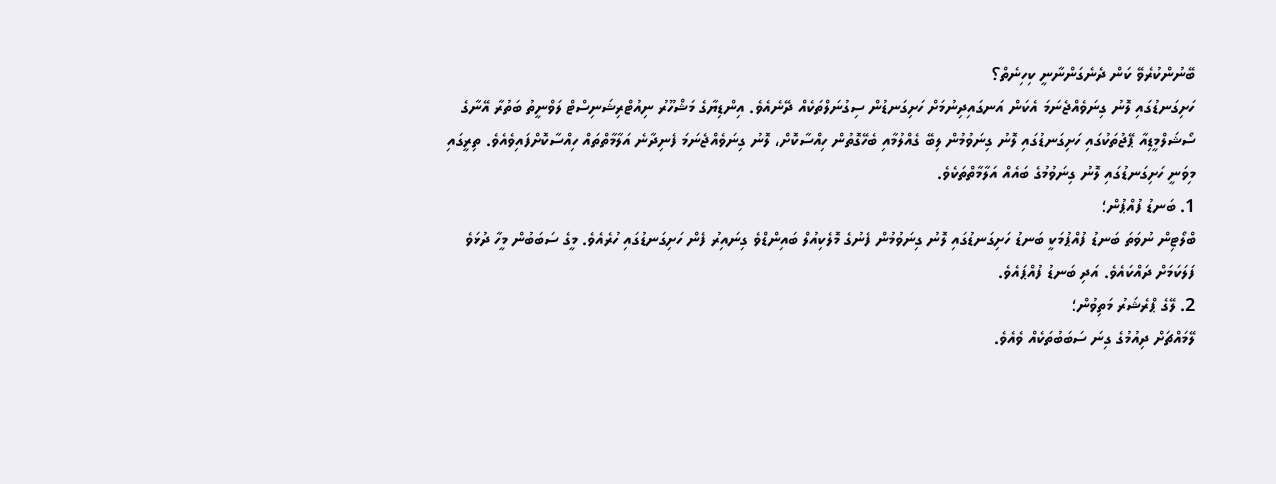ބޭނުންކުރެވޭ ކަން ދެނެގަންނާނީ ކިހިނެތް؟
ހަށިގަނޑުގައި ލޮނު ގިނަވެއްޖެނަމަ އެކަން އަނގައިދިނުމަށް ހަށިގަނޑުން ސިގުނަލްތަކެއް ދޭނެއެވެ. އިންޑިޔާގެ މަޝްހޫރު ނިއުޓްރިޝަނިސްޓް ލަވްނީތު ބަތުރާ އޭނާގެ ސޯޝަލްމީޑިއާ ޕޭޖުތަކުގައި ހަށިގަނޑުގައި ލޮނު ގިނަވުމުން ލިބޭ ގެއްލުމާއި ބެހޭގޮތުން ހިއްސާކޮށް، ލޮނު ގިނަވެއްޖެނަމަ ފެނިދާނެ އަލާމާތްތައް ހިއްސާކޮށްފައިވެއެވެ. ތިރީގައި މިވަނީ ހަށިގަނޑުގައި ލޮނު ގިނަވުމުގެ ބައެއް އަލާމާތްތަކެވެ.
1. ބަނޑު ފުއްޕުން؛
ބްލޯޓިން ނުވަތަ ބަނޑު ފުއްޕުމަކީ ބަނޑު ހަށިގަނޑުގައި ލޮނު ގިނަވުމުން ފެނުގެ މޮލެކިއުލް ބައިންޑްވެ ގިނައިރު ފެން ހަށިގަނޑުގައި ހުރެއެވެ. މީގެ ސަބަބުން މީހާ ދުޅަވެ ފަލަކަމަށް ދައްކައެވެ. އަދި ބަނޑު ފުއްޕައެވެ.
2. ލޭގެ ޕްރެޝަރު މަތިވުން؛
ލޭމައްޗަށް ދިއުމުގެ ގިނަ ސަބަބުތަކެއް ވެއެވެ.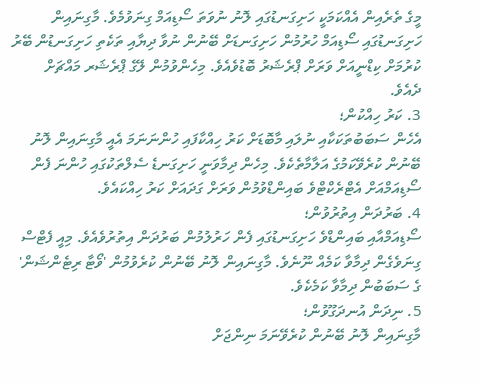މީގެ ތެރެއިން އެއްކަމަކީ ހަށިގަނޑުގައި ލޮނު ނުވަތަ ސޯޑިއަމް ގިނަވުމެވެ. މާގިނައިން ހަށިގަނޑުގައި ސޯޑިއަމް ހުރުމުން ހަށިގަނޑަށް ބޭނުން ނުވާ ދިޔާއި ތަކެތި ހަށިގަނޑުން ބޭރު ކުރުމަށް ކިޑްނީއަށް ވަރަށް ޕްރެޝަރު ބޮޑުވެއެވެ. މިހެންވުމުން ލޭގެ ޕްރެޝަރ މައްޗަށް ދެއެވެ.
3. ކަރު ހިއްކުން؛
އެހެން ސަބަބުތަކަކާއި ނުލައި މާބޮޑަށް ކަރު ހިއްކާފައި ހުންނަނަމަ އެއީ މާގިނައިން ލޮނު ބޭނުން ކުރެވޭކަމުގެ އަލާމާތެކެވެ. މިހެން ދިމާވަނީ ހަށިގަނޑެ ސެލްތަކުގައި ހުންނަ ފެން ސޯޑިއަމްއަށް އެޓްރެކްޓްވެ ބައިންޑްވުމުން ވަރަށް ގަދައަށް ކަރު ހިއްކައެވެ.
4. ބަރުދަން އިތުރުވުން؛
ސޯޑިއަމްއާއި ބައިންޑްވެ ހަށިގަނޑުގައި ފެން ހަރުލުމުން ބަރުދަން އިތުރުވެއެވެ. މިއީ ފެޓްސް ގިނަވެގެން ދިމާވާ ކަމެއް ނޫނެވެ. މާގިނައިން ލޮނު ބޭނުން ކުރެވުމުން 'ވޯޓާ ރިޓެންޝަން' ގެ ސަބަބުން ދިމާވާ ކަމެކެވެ.
5. ނިދަން އުނދަގޫވުން؛
މާގިނައިން ލޮނު ބޭނުން ކުރެވޭނަމަ ނިންޖަށް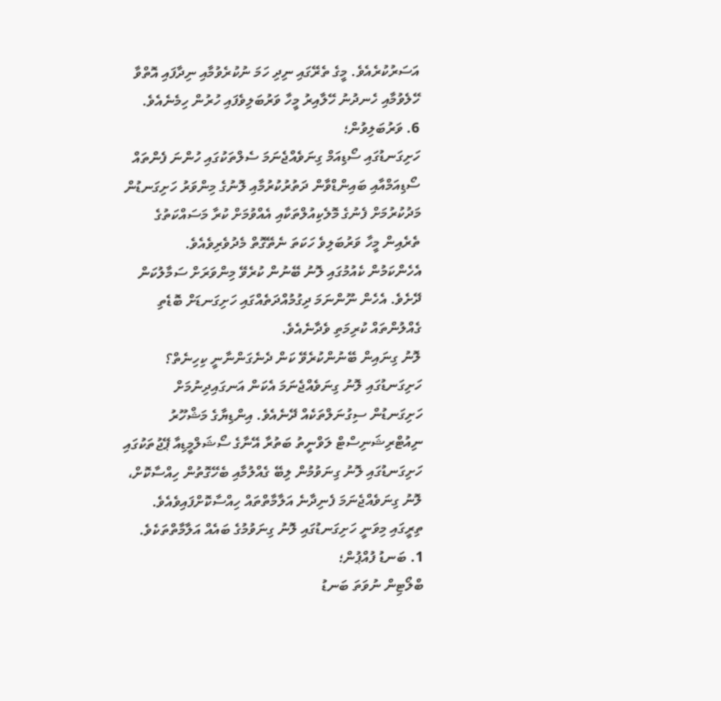އަސަރުކުރެއެވެ. މީގެ ތެރޭގައި ނިދި ހަމަ ނުކުރެވުމާއި ނިދާފައި އޮތްވާ ހޭލެވުމާއި ހެނދުނު ހޭލާއިރު މީހާ ވަރުބަލިވެފައި ހުރުން ހިމެނެއެވެ.
6. ވަރުބަލިވުން؛
ހަށިގަނޑުގައި ސޯޑިއަމް ގިނަވެއްޖެނަމަ ސެލްތަކުގައި ހުންނަ ފެންތައް ސޯޑިއަމްއާއި ބައިންޑްވާން ދަތުރުކުރުމާއި ލޮނުގެ މިންވަރު ހަށިގަނޑުން މަދުކުރުމަށް ފެނުގެ މޮލެކިއުލްތަކާއި އެއްވުމަށް ކުރާ މަސައްކަތުގެ ތެރެއިން މީހާ ވަރުބަލިވެ ހަކަތަ ނެތޭގޮތް މެދުވެރިވެއެވެ.
އެހެންކަމުން ކެއުމުގައި ލޮނު ބޭނުން ކުރެވޭ މިންވަރަށް ސަމާލުކަން ދޭށެވެ. އެހެން ނޫންނަމަ ދިގުމުއްދަތެއްގައި ހަށިގަނޑަށް ބޮޑެތި ގެއްލުންތައް ކުރިމަތި ވެދާނެއެވެ.
ލޮނު ގިނައިން ބޭނުންކުރެވޭ ކަން ދެނެގަންނާނީ ކިހިނެތް؟
ހަށިގަނޑުގައި ލޮނު ގިނަވެއްޖެނަމަ އެކަން އަނގައިދިނުމަށް ހަށިގަނޑުން ސިގުނަލްތަކެއް ދޭނެއެވެ. އިންޑިޔާގެ މަޝްހޫރު ނިއުޓްރިޝަނިސްޓް ލަވްނީތު ބަތުރާ އޭނާގެ ސޯޝަލްމީޑިއާ ޕޭޖުތަކުގައި ހަށިގަނޑުގައި ލޮނު ގިނަވުމުން ލިބޭ ގެއްލުމާއި ބެހޭގޮތުން ހިއްސާކޮށް، ލޮނު ގިނަވެއްޖެނަމަ ފެނިދާނެ އަލާމާތްތައް ހިއްސާކޮށްފައިވެއެވެ. ތިރީގައި މިވަނީ ހަށިގަނޑުގައި ލޮނު ގިނަވުމުގެ ބައެއް އަލާމާތްތަކެވެ.
1. ބަނޑު ފުއްޕުން؛
ބްލޯޓިން ނުވަތަ ބަނޑު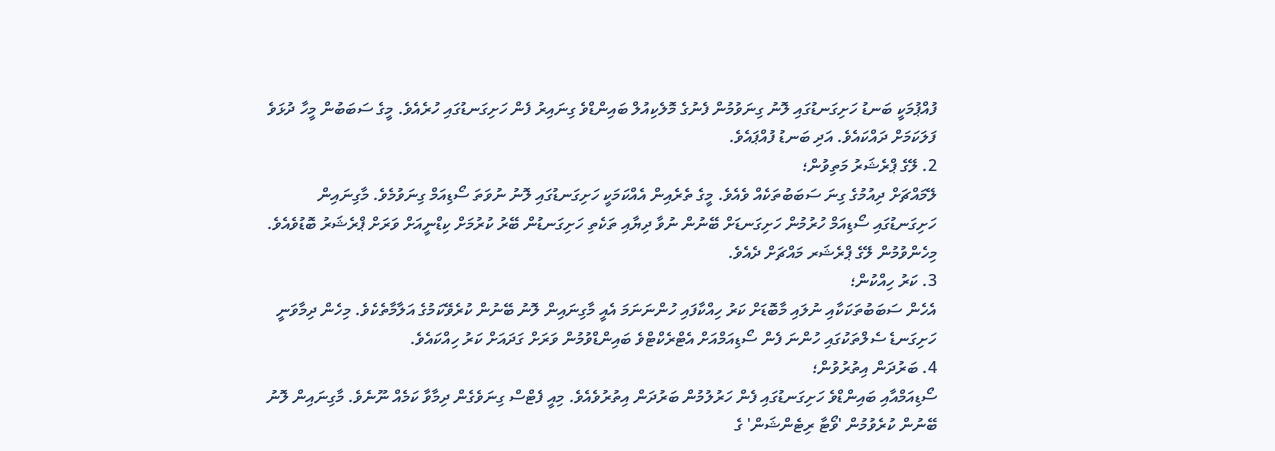ފުއްޕުމަކީ ބަނޑު ހަށިގަނޑުގައި ލޮނު ގިނަވުމުން ފެނުގެ މޮލެކިއުލް ބައިންޑްވެ ގިނައިރު ފެން ހަށިގަނޑުގައި ހުރެއެވެ. މީގެ ސަބަބުން މީހާ ދުޅަވެ ފަލަކަމަށް ދައްކައެވެ. އަދި ބަނޑު ފުއްޕައެވެ.
2. ލޭގެ ޕްރެޝަރު މަތިވުން؛
ލޭމައްޗަށް ދިއުމުގެ ގިނަ ސަބަބުތަކެއް ވެއެވެ. މީގެ ތެރެއިން އެއްކަމަކީ ހަށިގަނޑުގައި ލޮނު ނުވަތަ ސޯޑިއަމް ގިނަވުމެވެ. މާގިނައިން ހަށިގަނޑުގައި ސޯޑިއަމް ހުރުމުން ހަށިގަނޑަށް ބޭނުން ނުވާ ދިޔާއި ތަކެތި ހަށިގަނޑުން ބޭރު ކުރުމަށް ކިޑްނީއަށް ވަރަށް ޕްރެޝަރު ބޮޑުވެއެވެ. މިހެންވުމުން ލޭގެ ޕްރެޝަރ މައްޗަށް ދެއެވެ.
3. ކަރު ހިއްކުން؛
އެހެން ސަބަބުތަކަކާއި ނުލައި މާބޮޑަށް ކަރު ހިއްކާފައި ހުންނަނަމަ އެއީ މާގިނައިން ލޮނު ބޭނުން ކުރެވޭކަމުގެ އަލާމާތެކެވެ. މިހެން ދިމާވަނީ ހަށިގަނޑެ ސެލްތަކުގައި ހުންނަ ފެން ސޯޑިއަމްއަށް އެޓްރެކްޓްވެ ބައިންޑްވުމުން ވަރަށް ގަދައަށް ކަރު ހިއްކައެވެ.
4. ބަރުދަން އިތުރުވުން؛
ސޯޑިއަމްއާއި ބައިންޑްވެ ހަށިގަނޑުގައި ފެން ހަރުލުމުން ބަރުދަން އިތުރުވެއެވެ. މިއީ ފެޓްސް ގިނަވެގެން ދިމާވާ ކަމެއް ނޫނެވެ. މާގިނައިން ލޮނު ބޭނުން ކުރެވުމުން 'ވޯޓާ ރިޓެންޝަން' ގެ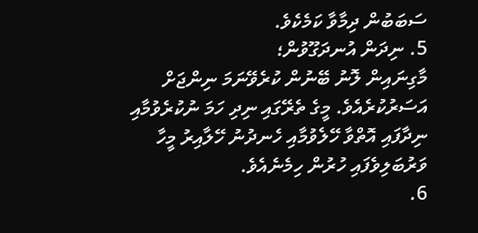ސަބަބުން ދިމާވާ ކަމެކެވެ.
5. ނިދަން އުނދަގޫވުން؛
މާގިނައިން ލޮނު ބޭނުން ކުރެވޭނަމަ ނިންޖަށް އަސަރުކުރެއެވެ. މީގެ ތެރޭގައި ނިދި ހަމަ ނުކުރެވުމާއި ނިދާފައި އޮތްވާ ހޭލެވުމާއި ހެނދުނު ހޭލާއިރު މީހާ ވަރުބަލިވެފައި ހުރުން ހިމެނެއެވެ.
6.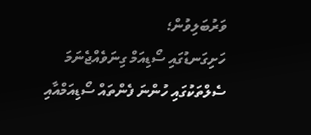ވަރުބަލިވުން؛
ހަށިގަނޑުގައި ސޯޑިއަމް ގިނަވެއްޖެނަމަ ސެލްތަކުގައި ހުންނަ ފެންތައް ސޯޑިއަމްއާއި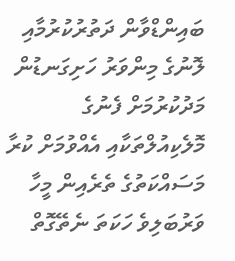ބައިންޑްވާން ދަތުރުކުރުމާއި ލޮނުގެ މިންވަރު ހަށިގަނޑުން މަދުކުރުމަށް ފެނުގެ މޮލެކިއުލްތަކާއި އެއްވުމަށް ކުރާ މަސައްކަތުގެ ތެރެއިން މީހާ ވަރުބަލިވެ ހަކަތަ ނެތޭގޮތް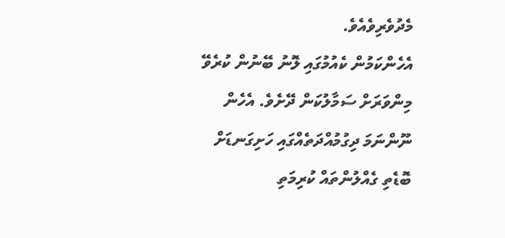މެދުވެރިވެއެވެ.
އެހެންކަމުން ކެއުމުގައި ލޮނު ބޭނުން ކުރެވޭ މިންވަރަށް ސަމާލުކަން ދޭށެވެ. އެހެން ނޫންނަމަ ދިގުމުއްދަތެއްގައި ހަށިގަނޑަށް ބޮޑެތި ގެއްލުންތައް ކުރިމަތި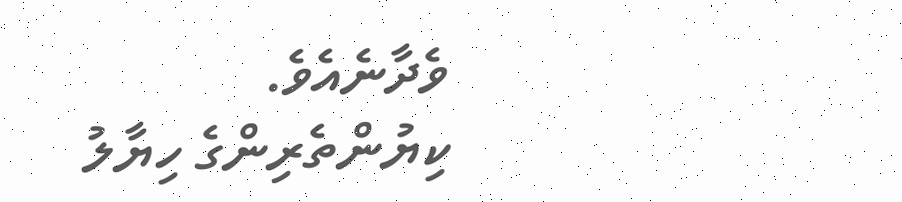ވެދާނެއެވެ.
ކިޔުންތެރިންގެ ހިޔާލު